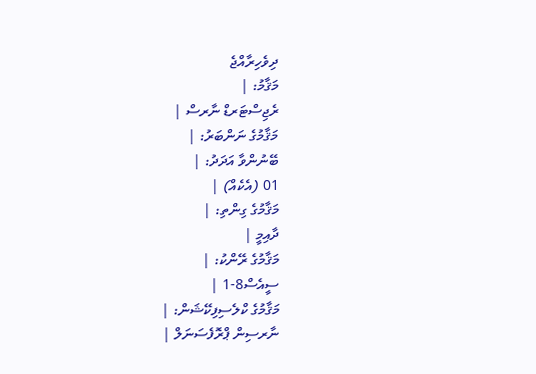ދިވެހިރާއްޖެ
މަޤާމު: |
ރެޖިސްޓަރޑް ނާރސް |
މަޤާމުގެ ނަންބަރު: |
ބޭނުންވާ އަދަދު: |
01 (އެކެއް) |
މަޤާމުގެ ގިންތި: |
ދާއިމީ |
މަޤާމުގެ ރޭންކު: |
ސީއެސް8-1 |
މަޤާމުގެ ކްލެސިފިކޭޝަން: |
ނާރސިން ޕްރޮފެސަނަލް |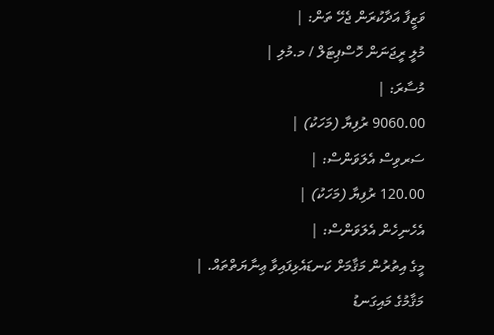ވަޒީފާ އަދާކުރަން ޖެހޭ ތަން: |
މުލީ ރީޖަނަން ހޮސްޕިޓަލް / މ.މުލި |
މުސާރަ: |
9060.00 ރުފިޔާ (މަހަކު) |
ސަރވިސް އެލަވަންސް: |
120.00 ރުފިޔާ (މަހަކު) |
އެހެނިހެން އެލަވަންސް: |
މީގެ އިތުރުން މަޤާމަށް ކަނޑައެޅިފައިވާ ޢިނާޔަތްތައް. |
މަޤާމުގެ މައިގަނޑު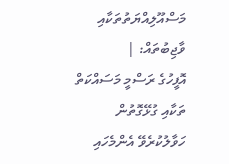މަސްއޫލިއްޔަތުތަކާއި ވާޖިބުތައް: |
އޮފީހުގެ ރަސްމީ މަސައްކަތް ތަކާއި ގުޅޭގޮތުން ހަވާލުކުރެވޭ އެންމެހައި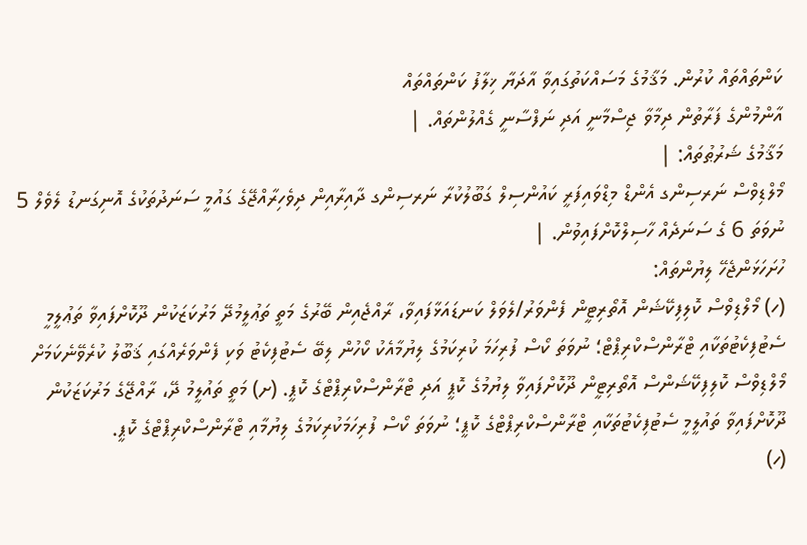ކަންތައްތައް ކުރުން. މަޤާމުގެ މަސައްކަތުގައިވާ އާދަޔާ ޚިލާފު ކަންތައްތައް
އާންމުންގެ ފަރާތުން ދިމާވާ ޖިސްމާނީ އަދި ނަފްސާނީ ގެއްލުންތައް. |
މަޤާމުގެ ޝަރުޠުތައް: |
މޯލްޑިވްސް ނަރސިންގ އެންޑް މިޑްވައިފަރީ ކައުންސިލް ގަބޫލުކުރާ ނަރސިންގ ދާއިރާއިން ދިވެހިރާއްޖޭގެ ގައުމީ ސަނަދުތަކުގެ އޮނިގަނޑު ލެވެލް 5 ނުވަތަ 6 ގެ ސަނަދެއް ހާސިލްކޮށްފައިވުން. |
ހުށަހަޅަންޖެހޭ ލިޔުންތައް:
(ހ) މޯލްޑިވްސް ކޮލިފިކޭޝަން އޮތޯރިޓީން ފެންވަރު/ލެވަލް ކަނޑައަޅާފައިވާ، ރާއްޖެއިން ބޭރުގެ މަތީ ތަޢުލީމުދޭ މަރުކަޒަކުން ދޫކޮށްފައިވާ ތަޢުލީމީ ސެޓުފިކެޓުތަކާއި ޓްރާންސްކްރިޕްޓް؛ ނުވަތަ ކޯސް ފުރިހަމަ ކުރިކަމުގެ ލިޔުމާއެކު ކޯހުން ލިބޭ ސެޓުފިކެޓު ވަކި ފެންވަރެއްގައި ޤަބޫލު ކުރެވޭނެކަމަށް މޯލްޑިވްސް ކޮލިފިކޭޝަންސް އޮތޯރިޓީން ދޫކޮށްފައިވާ ލިޔުމުގެ ކޮޕީ އަދި ޓްރާންސްކްރިޕްޓްގެ ކޮޕީ. (ށ) މަތީ ތައުލީމު ދޭ، ރާއްޖޭގެ މަރުކަޒަކުން ދޫކޮށްފައިވާ ތައުލީމީ ސެޓުފިކެޓުތަކާއި ޓްރާންސްކްރިޕްޓްގެ ކޮޕީ؛ ނުވަތަ ކޯސް ފުރިހަމަކުރިކަމުގެ ލިޔުމާއި ޓްރާންސްކްރިޕްޓްގެ ކޮޕީ.
(ހ)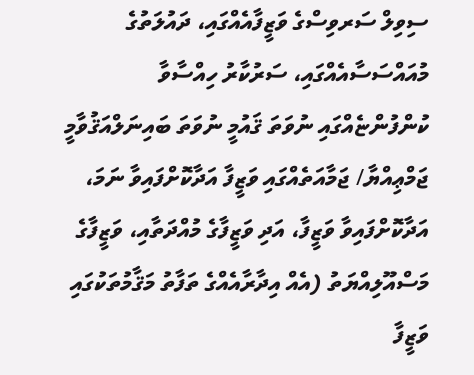ސިވިލް ސަރވިސްގެ ވަޒީފާއެއްގައި، ދައުލަތުގެ މުއައްސަސާއެއްގައި، ސަރުކާރު ހިއްސާވާ ކުންފުންޏެއްގައި ނުވަތަ ޤައުމީ ނުވަތަ ބައިނަލްއަޤުވާމީ ޖަމްޢިއްޔާ/ ޖަމާއަތެއްގައި ވަޒީފާ އަދާކޮށްފައިވާ ނަމަ، އަދާކޮށްފައިވާ ވަޒީފާ، އަދި ވަޒީފާގެ މުއްދަތާއި، ވަޒީފާގެ މަސްއޫލިއްޔަތު (އެއް އިދާރާއެއްގެ ތަފާތު މަޤާމުތަކުގައި ވަޒީފާ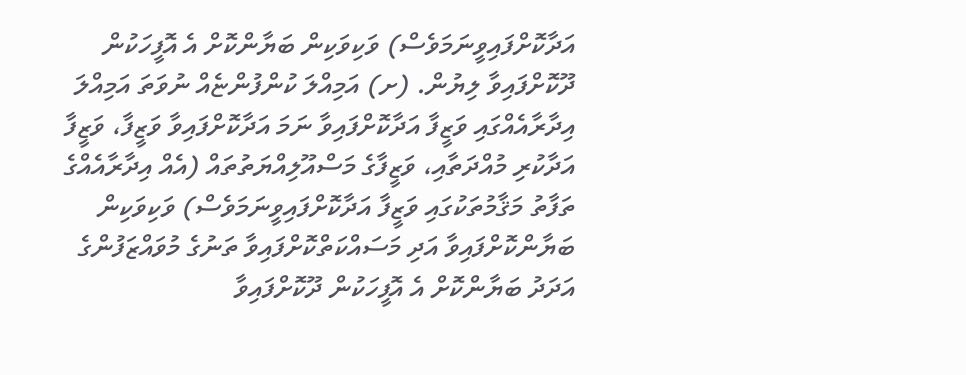އަދާކޮށްފައިވީނަމަވެސް) ވަކިވަކިން ބަޔާންކޮށް އެ އޮފީހަކުން ދޫކޮށްފައިވާ ލިޔުން. (ށ) އަމިއްލަ ކުންފުންޏެއް ނުވަތަ އަމިއްލަ އިދާރާއެއްގައި ވަޒީފާ އަދާކޮށްފައިވާ ނަމަ އަދާކޮށްފައިވާ ވަޒީފާ، ވަޒީފާ އަދާކުރި މުއްދަތާއި، ވަޒީފާގެ މަސްއޫލިއްޔަތުތައް (އެއް އިދާރާއެއްގެ ތަފާތު މަޤާމުތަކުގައި ވަޒީފާ އަދާކޮށްފައިވީނަމަވެސް) ވަކިވަކިން ބަޔާންކޮށްފައިވާ އަދި މަސައްކަތްކޮށްފައިވާ ތަނުގެ މުވައްޒަފުންގެ އަދަދު ބަޔާންކޮށް އެ އޮފީހަކުން ދޫކޮށްފައިވާ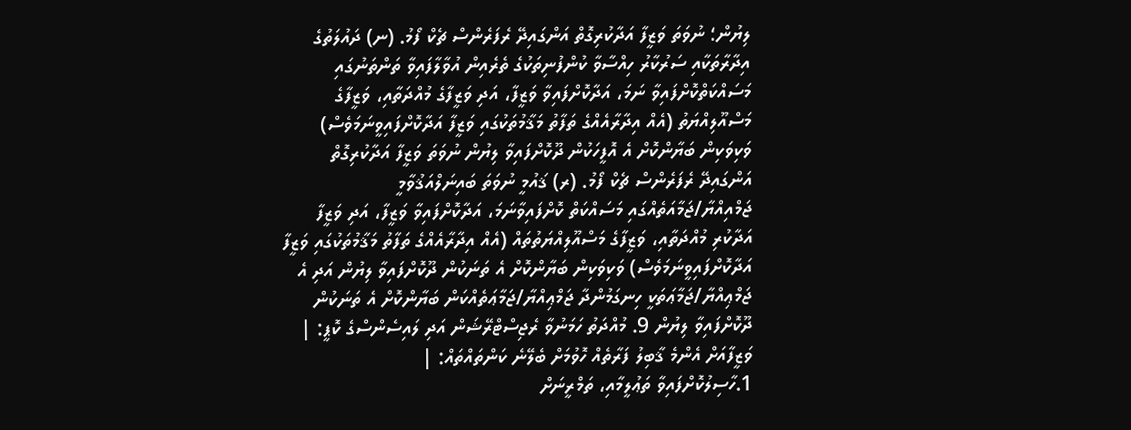ލިޔުން؛ ނުވަތަ ވަޒީފާ އަދާކުރިގޮތް އަންގައިދޭ ރެފަރެންސް ޗެކް ފޯމު. (ނ) ދައުލަތުގެ އިދާރާތަކާއި ސަރުކާރު ހިއްސާވާ ކުންފުނިތަކުގެ ތެރެއިން އުވާލާފައިވާ ތަންތަނުގައި މަސައްކަތްކޮށްފައިވާ ނަމަ، އަދާކޮށްފައިވާ ވަޒީފާ، އަދި ވަޒީފާގެ މުއްދަތާއި، ވަޒީފާގެ މަސްއޫލިއްޔަތު (އެއް އިދާރާއެއްގެ ތަފާތު މަޤާމުތަކުގައި ވަޒީފާ އަދާކޮށްފައިވީނަމަވެސް) ވަކިވަކިން ބަޔާންކޮށް އެ އޮފީހަކުން ދޫކޮށްފައިވާ ލިޔުން ނުވަތަ ވަޒީފާ އަދާކުރިގޮތް އަންގައިދޭ ރެފަރެންސް ޗެކް ފޯމު. (ރ) ޤައުމީ ނުވަތަ ބައިނަލްއަޤުވާމީ ޖަމްއިއްޔާ/ޖަމާއަތެއްގައި މަސައްކަތް ކޮށްފައިވާނަމަ، އަދާކޮށްފައިވާ ވަޒީފާ، އަދި ވަޒީފާ އަދާކުރި މުއްދަތާއި، ވަޒީފާގެ މަސްއޫލިއްޔަތުތައް (އެއް އިދާރާއެއްގެ ތަފާތު މަޤާމުތަކުގައި ވަޒީފާ އަދާކޮށްފައިވީނަމަވެސް) ވަކިވަކިން ބަޔާންކޮށް އެ ތަނަކުން ދޫކޮށްފައިވާ ލިޔުން އަދި އެ ޖަމްޢިއްޔާ/ޖަމާޢަތަކީ ހިނގަމުންދާ ޖަމްޢިއްޔާ/ޖަމާޢަތެއްކަން ބަޔާންކޮށް އެ ތަނަކުން ދޫކޮށްފައިވާ ލިޔުން 9. މުއްދަތު ހަމަނުވާ ރެޖިސްޓްރޭޝަން އަދި ލައިސެންސްގެ ކޮޕީ: |
ވަޒީފާއަށް އެންމެ ޤާބިލު ފަރާތެއް ހޮވުމަށް ބެލޭނެ ކަންތައްތައް: |
1.ހާސިލުކޮށްފައިވާ ތަޢުލީމާއި، ތަމްރީނަށް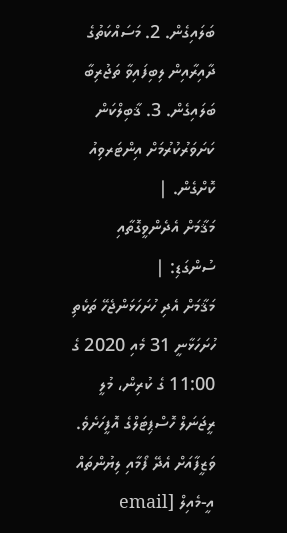ބަލައިގެން. 2. މަސައްކަތުގެ ދާއިރާއިން ލިބިފައިވާ ތަޖުރިބާ ބަލައިގެން. 3. ޤާބިލްކަން ކަށަވަރުކުރުމަށް އިންޓަރވިއު ކޮށްގެން. |
މަޤާމަށް އެދެންވީގޮތާއި ސުންގަޑި: |
މަޤާމަށް އެދި ހުށަހަޅަންޖެހޭ ތަކެތި ހުށަހަޅާނީ 31 މެއި 2020 ގެ 11:00 ގެ ކުރިން، މުލީ ރީޖަނަލް ހޮސްޕިޓަލްގެ އޮފީހަށެވެ. ވަޒީފާއަށް އެދޭ ފޯމާއި ލިޔުންތައް އީ-މެއިލް [email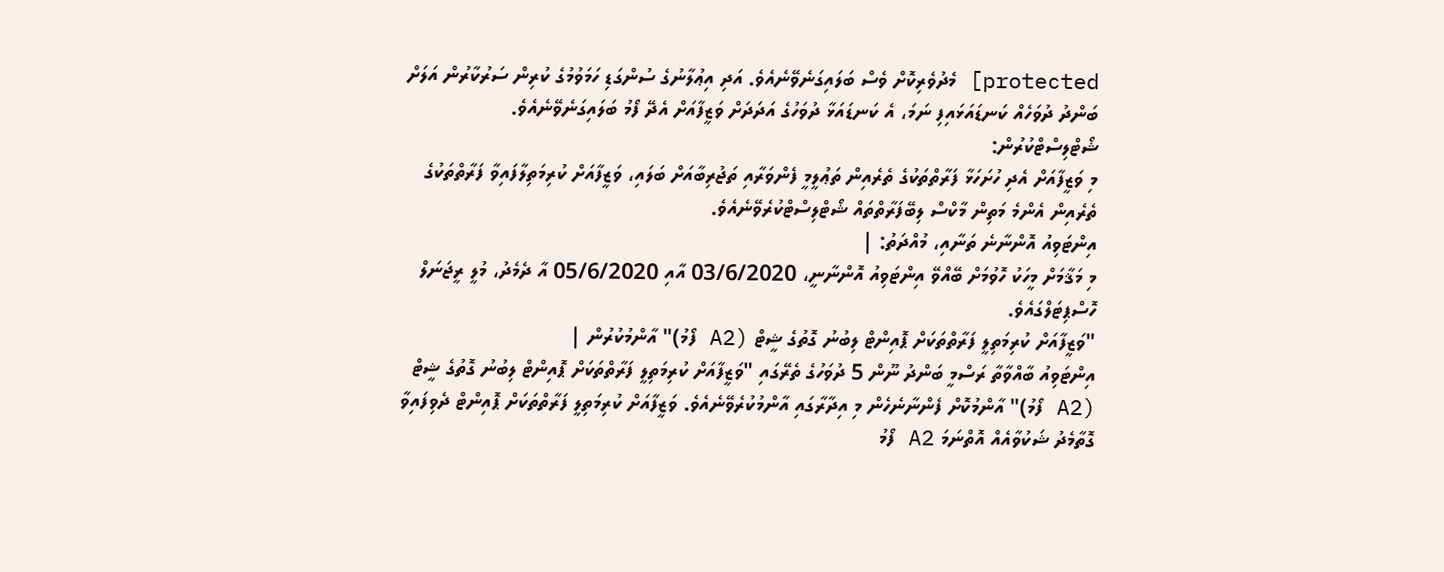protected] މެދުވެރިކޮށް ވެސް ބަލައިގަނެވޭނެއެވެ. އަދި އިޢުލާނުގެ ސުންގަޑި ހަމަވުމުގެ ކުރިން ސަރުކާރުން އަލަށް ބަންދު ދުވަހެއް ކަނޑައަޅައިފި ނަމަ، އެ ކަނޑައަޅާ ދުވަހުގެ އަދަދަށް ވަޒީފާއަށް އެދޭ ފޯމު ބަލައިގަނެވޭނެއެވެ.
ޝޯޓްލިސްޓްކުރުން:
މި ވަޒީފާއަށް އެދި ހުށަހަޅާ ފަރާތްތަކުގެ ތެރެއިން ތަޢުލީމީ ފެންވަރާއި ތަޖުރިބާއަށް ބަލައި، ވަޒީފާއަށް ކުރިމަތިލާފައިވާ ފަރާތްތަކުގެ ތެރެއިން އެންމެ މަތިން މާކްސް ލިބޭފަރާތްތައް ޝޯޓްލިސްޓްކުރެވޭނެއެވެ.
އިންޓަވިއު އޮންނާނެ ތަނާއި، މުއްދަތު: |
މި މަޤާމަށް މީހަކު ހޮވުމަށް ބޭއްވޭ އިންޓަވިއު އޮންނާނީ، 03/6/2020 އާއި 05/6/2020 އާ ދެމެދު، މުލީ ރީޖަނަލް ހޮސްޕިޓަލްގައެވެ.
"ވަޒީފާއަށް ކުރިމަތިލީ ފަރާތްތަކަށް ޕޮއިންޓް ލިބުނު ގޮތުގެ ޝީޓް (A2 ފޯމު)" އާންމުކުރުން |
އިންޓަވިއު ބާއްވާތާ ރަސްމީ ބަންދު ނޫން 5 ދުވަހުގެ ތެރޭގައި "ވަޒީފާއަށް ކުރިމަތިލީ ފަރާތްތަކަށް ޕޮއިންޓް ލިބުނު ގޮތުގެ ޝީޓް (A2 ފޯމު)" އާންމުކޮށް ފެންނާނެހެން މި އިދާރާގައި އާންމުކުރެވޭނެއެވެ. ވަޒީފާއަށް ކުރިމަތިލީ ފަރާތްތަކަށް ޕޮއިންޓް ދެވިފައިވާ ގޮތާމެދު ޝަކުވާއެއް އޮތްނަމަ A2 ފޯމު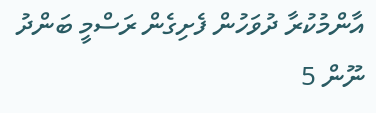އާންމުކުރާ ދުވަހުން ފެށިގެން ރަސްމީ ބަންދު ނޫން 5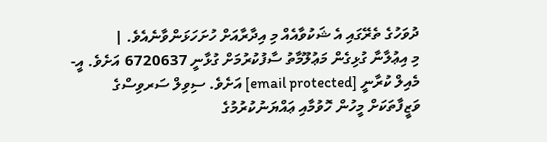ދުވަހުގެ ތެރޭގައި އެ ޝަކުވާއެއް މި އިދާރާއަށް ހުށަހަޅަންވާނެއެވެ. |
މި އިޢުލާނާ ގުޅިގެން މަޢުލޫމާތު ސާފުކުރުމަށް ގުޅާނީ 6720637 އަށެވެ. އީ-މެއިލް ކުރާނީ [email protected] އަށެވެ. ސިވިލް ސަރވިސްގެ ވަޒީފާތަކަށް މީހުން ހޮވުމާއި ޢައްޔަނުކުރުމުގެ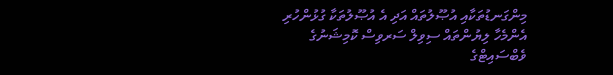މިންގަނޑުތަކާއި އުޞޫލުތައް އަދި އެ އުޞޫލުތަކާ ގުޅުންހުރި އެންމެހާ ލިޔުންތައް ސިވިލް ސަރވިސް ކޮމިޝަނުގެ ވެބްސައިޓްގެ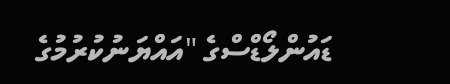ޑައުންލޯޑްސްގެ "އައްޔަނުކުރުމުގެ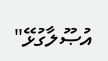އުޞޫލާގުޅޭ"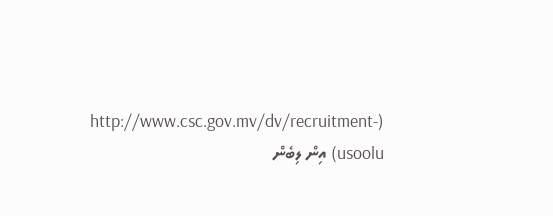(http://www.csc.gov.mv/dv/recruitment-usoolu) އިން ލިބެން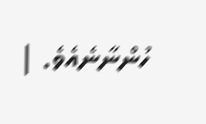ހުންނާނެއެވެ. |